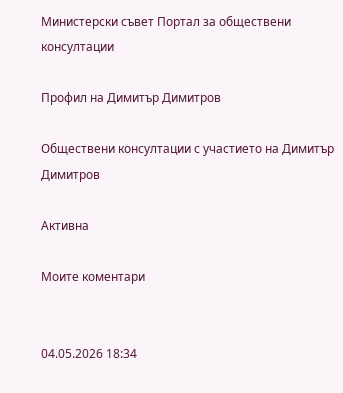Министерски съвет Портал за обществени консултации

Профил на Димитър Димитров

Обществени консултации с участието на Димитър Димитров

Активна

Моите коментари


04.05.2026 18:34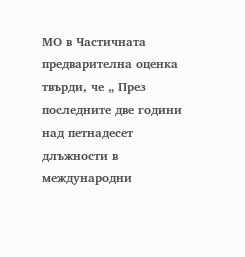МО в Частичната предварителна оценка твърди, че „ През последните две години над петнадесет длъжности в международни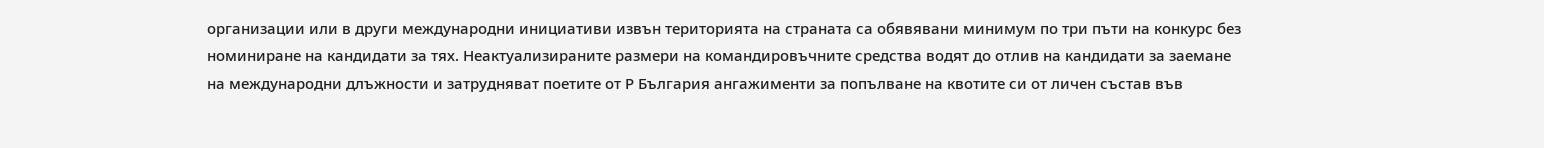организации или в други международни инициативи извън територията на страната са обявявани минимум по три пъти на конкурс без номиниране на кандидати за тях. Неактуализираните размери на командировъчните средства водят до отлив на кандидати за заемане на международни длъжности и затрудняват поетите от Р България ангажименти за попълване на квотите си от личен състав във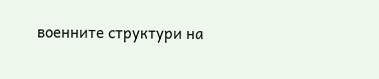военните структури на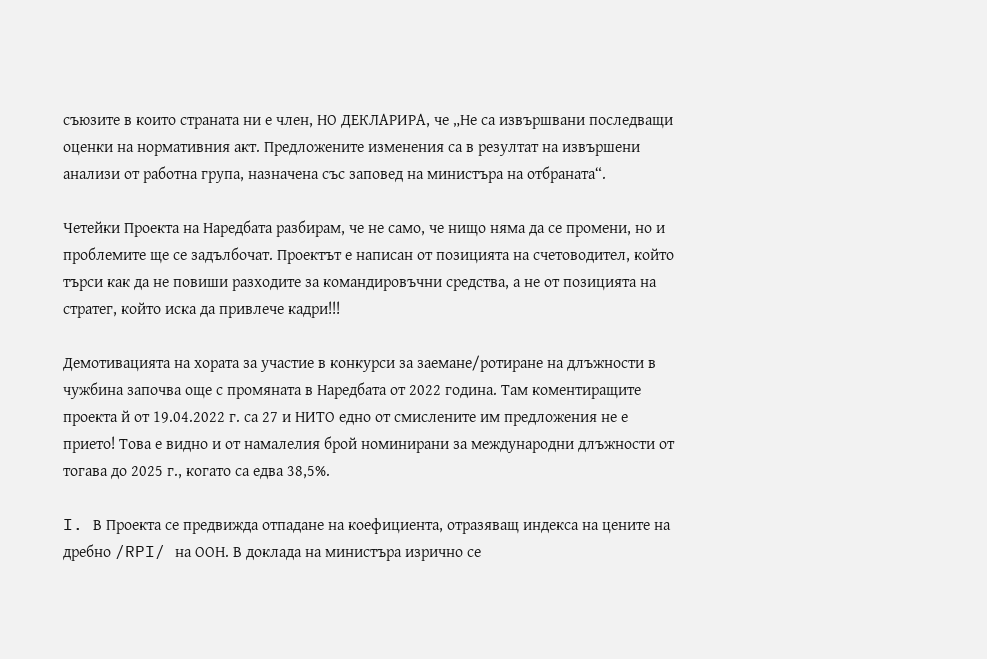съюзите в които страната ни е член, НО ДЕКЛАРИРА, че „Не са извършвани последващи оценки на нормативния акт. Предложените изменения са в резултат на извършени анализи от работна група, назначена със заповед на министъра на отбраната“.

Четейки Проекта на Наредбата разбирам, че не само, че нищо няма да се промени, но и проблемите ще се задълбочат. Проектът е написан от позицията на счетоводител, който търси как да не повиши разходите за командировъчни средства, а не от позицията на стратег, който иска да привлече кадри!!!

Демотивацията на хората за участие в конкурси за заемане/ротиране на длъжности в чужбина започва още с промяната в Наредбата от 2022 година. Там коментиращите проекта й от 19.04.2022 г. са 27 и НИТО едно от смислените им предложения не е прието! Това е видно и от намалелия брой номинирани за международни длъжности от тогава до 2025 г., когато са едва 38,5%.

I. В Проекта се предвижда отпадане на коефициента, отразяващ индекса на цените на дребно /RPI/ на ООН. В доклада на министъра изрично се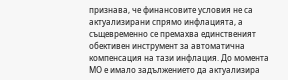признава, че финансовите условия не са актуализирани спрямо инфлацията, а същевременно се премахва единственият обективен инструмент за автоматична компенсация на тази инфлация. До момента МО е имало задължението да актуализира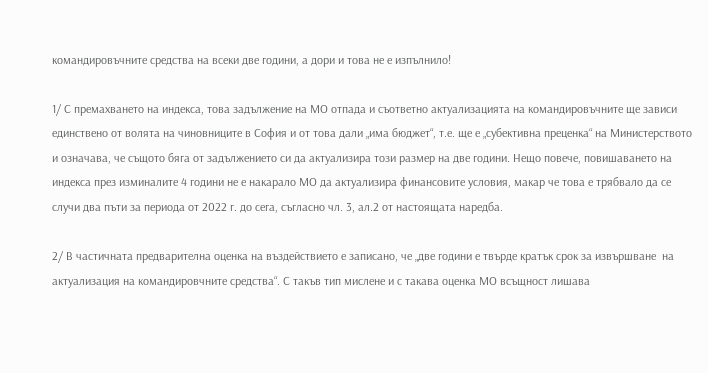командировъчните средства на всеки две години, а дори и това не е изпълнило!

1/ С премахването на индекса, това задължение на МО отпада и съответно актуализацията на командировъчните ще зависи единствено от волята на чиновниците в София и от това дали „има бюджет“, т.е. ще е „субективна преценка“ на Министерството и означава, че същото бяга от задължението си да актуализира този размер на две години. Нещо повече, повишаването на индекса през изминалите 4 години не е накарало МО да актуализира финансовите условия, макар че това е трябвало да се случи два пъти за периода от 2022 г. до сега, съгласно чл. 3, ал.2 от настоящата наредба.

2/ В частичната предварителна оценка на въздействието е записано, че „две години е твърде кратък срок за извършване  на актуализация на командировчните средства“. С такъв тип мислене и с такава оценка МО всъщност лишава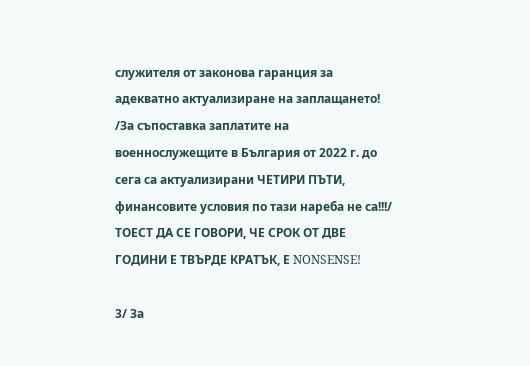служителя от законова гаранция за адекватно актуализиране на заплащането! /За съпоставка заплатите на военнослужещите в България от 2022 г. до сега са актуализирани ЧЕТИРИ ПЪТИ, финансовите условия по тази нареба не са!!!/   ТОЕСТ ДА СЕ ГОВОРИ, ЧЕ СРОК ОТ ДВЕ ГОДИНИ Е ТВЪРДЕ КРАТЪК, Е NONSENSE!

3/ За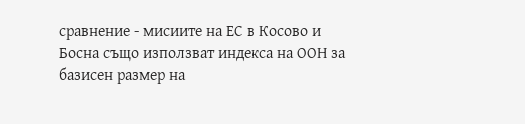сравнение - мисиите на ЕС в Косово и Босна също използват индекса на ООН за базисен размер на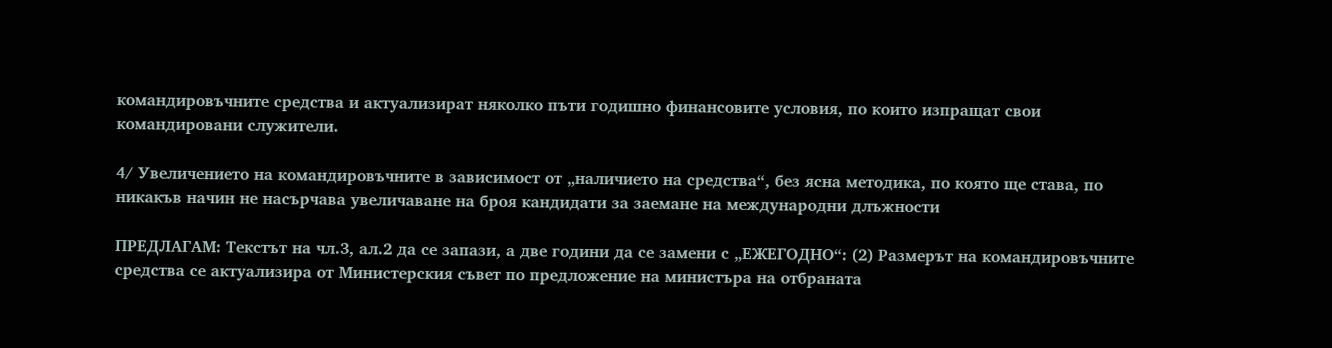командировъчните средства и актуализират няколко пъти годишно финансовите условия, по които изпращат свои командировани служители.

4/ Увеличението на командировъчните в зависимост от „наличието на средства“, без ясна методика, по която ще става, по никакъв начин не насърчава увеличаване на броя кандидати за заемане на международни длъжности

ПРЕДЛАГАМ: Текстът на чл.3, ал.2 да се запази, а две години да се замени с „ЕЖЕГОДНО“: (2) Размерът на командировъчните средства се актуализира от Министерския съвет по предложение на министъра на отбраната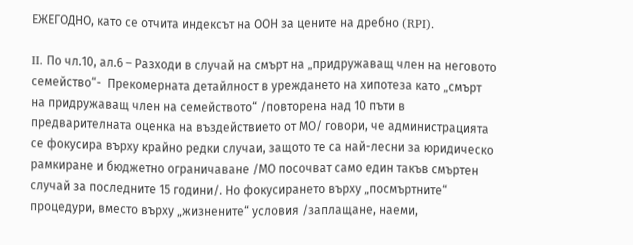ЕЖЕГОДНО, като се отчита индексът на ООН за цените на дребно (RPI).

II. По чл.10, ал.6 – Разходи в случай на смърт на „придружаващ член на неговото семейство“-  Прекомерната детайлност в уреждането на хипотеза като „смърт на придружаващ член на семейството“ /повторена над 10 пъти в предварителната оценка на въздействието от МО/ говори, че администрацията се фокусира върху крайно редки случаи, защото те са най-лесни за юридическо рамкиране и бюджетно ограничаване /МО посочват само един такъв смъртен случай за последните 15 години/. Но фокусирането върху „посмъртните“ процедури, вместо върху „жизнените“ условия /заплащане, наеми,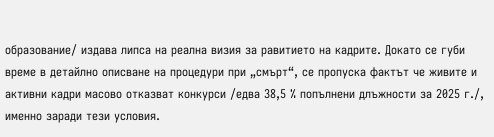образование/ издава липса на реална визия за равитието на кадрите. Докато се губи време в детайлно описване на процедури при „смърт“, се пропуска фактът че живите и активни кадри масово отказват конкурси /едва 38,5 % попълнени длъжности за 2025 г./, именно заради тези условия.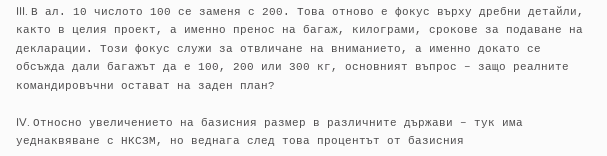III. В ал. 10 числото 100 се заменя с 200. Това отново е фокус върху дребни детайли, както в целия проект, а именно пренос на багаж, килограми, срокове за подаване на декларации. Този фокус служи за отвличане на вниманието, а именно докато се обсъжда дали багажът да е 100, 200 или 300 кг, основният въпрос – защо реалните командировъчни остават на заден план?

IV. Относно увеличението на базисния размер в различните държави – тук има уеднаквяване с НКСЗМ, но веднага след това процентът от базисния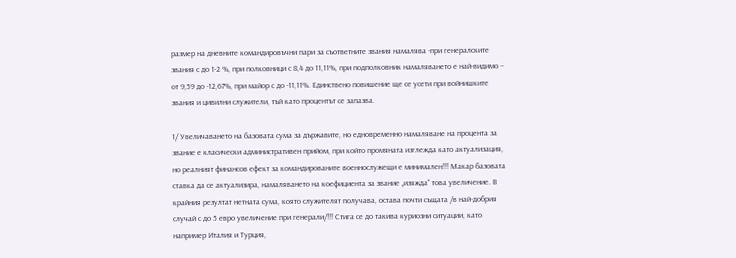размер на дневните командировъчни пари за съответните звания намалява -при генералските звания с до 1-2 %, при полковници с 8,4 до 11,11%, при подполковник намаляването е най-видимо – от 9,59 до -12,67%, при майор с до -11,11%. Единствено повишение ще се усети при войнишките звания и цивилни служители, тъй като процентът се запазва.

1/ Увеличаването на базовата сума за държавите, но едновременно намаляване на процента за звание е класически административен прийом, при който промяната изглежда като актуализация, но реалният финансов ефект за командированите военнослужещи е минимален!!! Макар базовата ставка да се актуализира, намаляването на коефициента за звание „изяжда“ това увеличение. В крайния резултат нетната сума, която служителят получава, остава почти същата /в най-добрия случай с до 5 евро увеличение при генерали/!!! Стига се до такива куриозни ситуации, като например Италия и Турция,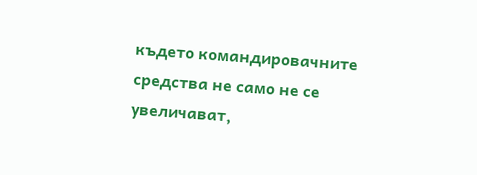където командировачните средства не само не се увеличават,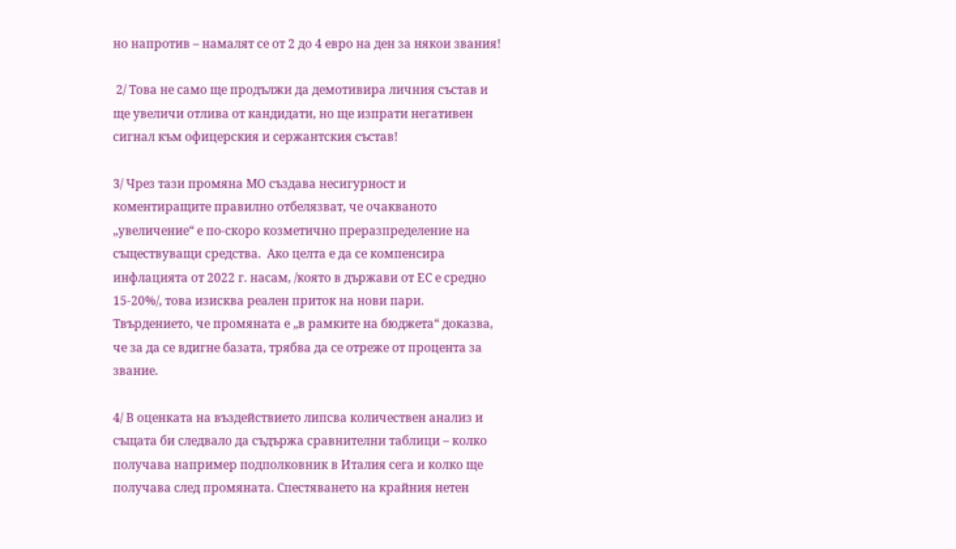но напротив – намалят се от 2 до 4 евро на ден за някои звания!

 2/ Това не само ще продължи да демотивира личния състав и ще увеличи отлива от кандидати, но ще изпрати негативен сигнал към офицерския и сержантския състав!

3/ Чрез тази промяна МО създава несигурност и коментиращите правилно отбелязват, че очакваното „увеличение“ е по-скоро козметично преразпределение на съществуващи средства.  Ако целта е да се компенсира инфлацията от 2022 г. насам, /която в държави от ЕС е средно 15-20%/, това изисква реален приток на нови пари. Твърдението, че промяната е „в рамките на бюджета“ доказва, че за да се вдигне базата, трябва да се отреже от процента за звание.

4/ В оценката на въздействието липсва количествен анализ и същата би следвало да съдържа сравнителни таблици – колко получава например подполковник в Италия сега и колко ще получава след промяната. Спестяването на крайния нетен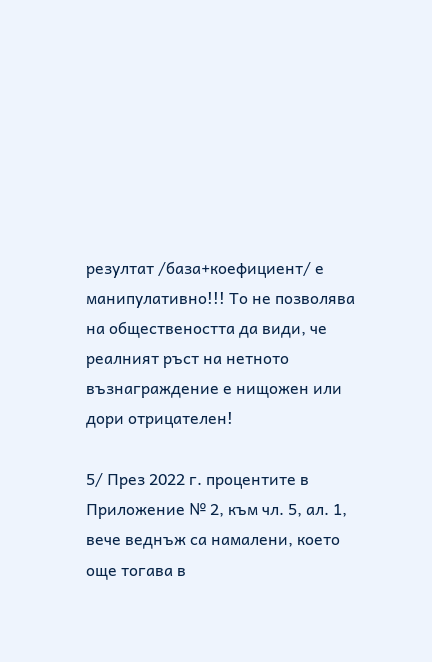резултат /база+коефициент/ е манипулативно!!! То не позволява на обществеността да види, че реалният ръст на нетното възнаграждение е нищожен или дори отрицателен!

5/ През 2022 г. процентите в Приложение № 2, към чл. 5, ал. 1, вече веднъж са намалени, което още тогава в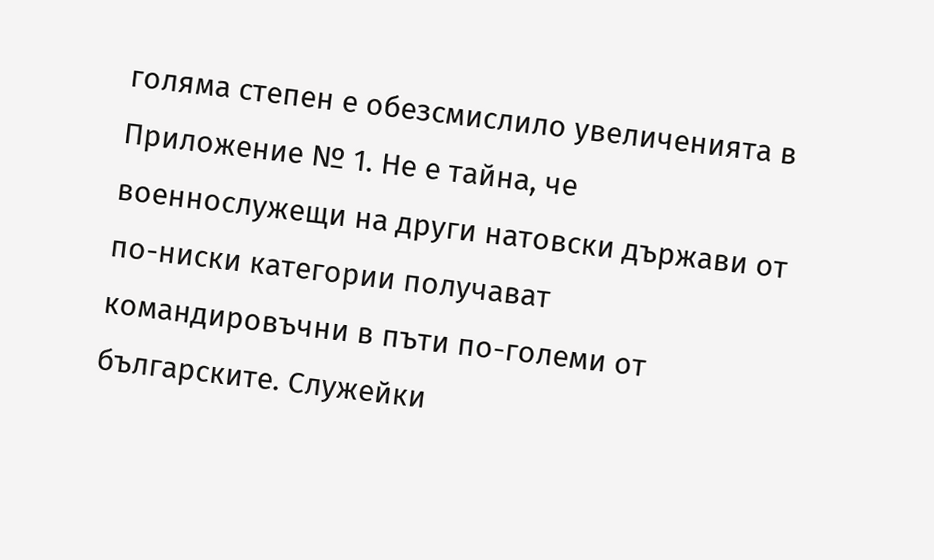голяма степен е обезсмислило увеличенията в Приложение № 1. Не е тайна, че военнослужещи на други натовски държави от по-ниски категории получават командировъчни в пъти по-големи от българските. Служейки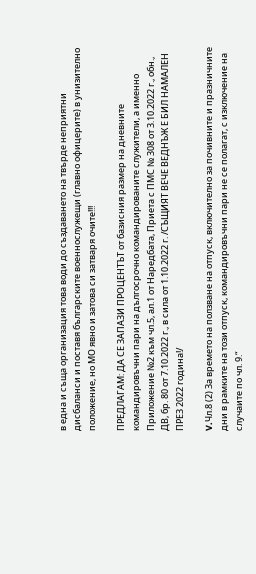в една и съща организация това води до създаването на твърде неприятни дисбаланси и поставя българските военнослужещи (главно офицерите) в унизително положение, но МО явно и затова си затваря очите!!!

ПРЕДЛАГАМ: ДА СЕ ЗАПАЗИ ПРОЦЕНТЪТ от базисния размер на дневните командировъчни пари на дългосрочно командированите служители, а именно Приложение №2 към чл.5, ал.1 от Наредбата, Приета с ПМС № 308 от 3.10.2022 г., обн., ДВ, бр. 80 от 7.10.2022 г., в сила от 1.10.2022 г. /СЪЩИЯТ ВЕЧЕ ВЕДНЪЖ Е БИЛ НАМАЛЕН ПРЕЗ 2022 година!/

V.Чл.8 (2) За времето на ползване на отпуск, включително за почивните и празничните дни в рамките на този отпуск, командировъчни пари не се полагат, с изключение на случаите по чл. 9.“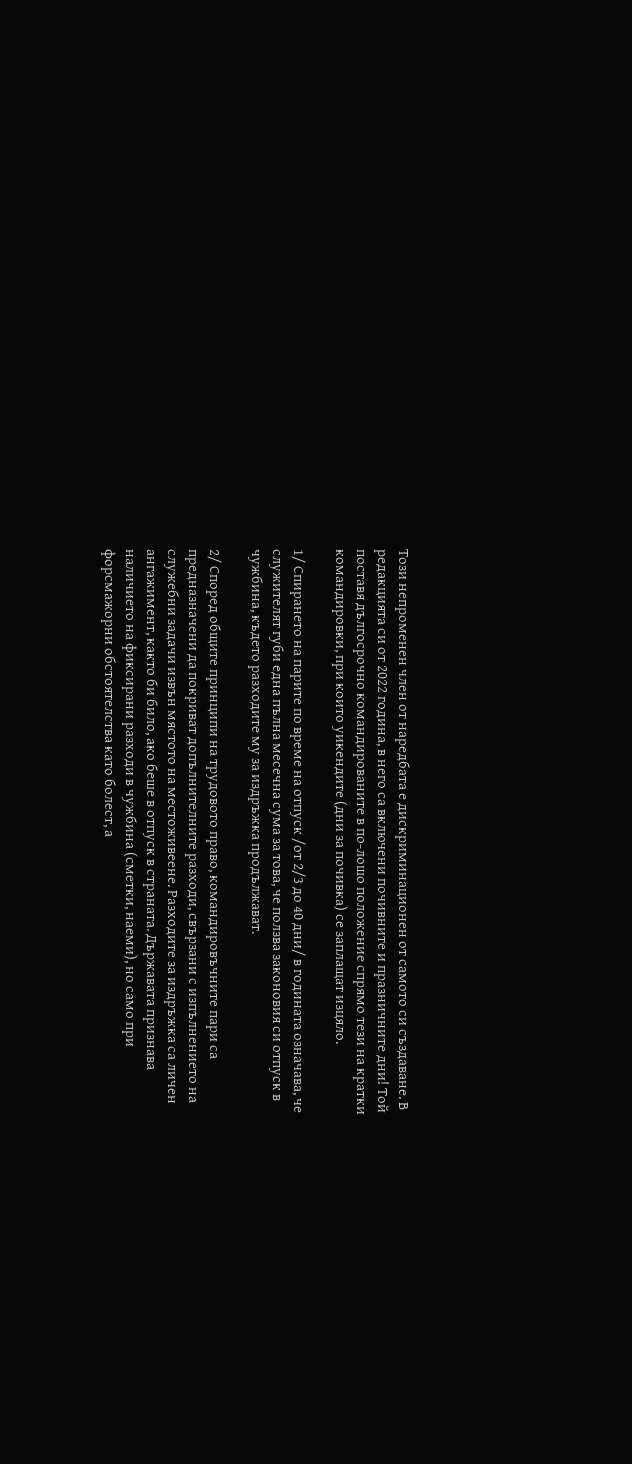Този непроменен член от наредбата е дискриминационен от самото си създаване. В редакцията си от 2022 година, в него са включени почивните и празничните дни! Той поставя дългосрочно командированите в по-лошо положение спрямо тези на кратки командировки, при които уикендите (дни за почивка) се заплащат изцяло.

1/ Спирането на парите по време на отпуск /от 2/3 до 40 дни/ в годината означава, че служителят губи една пълна месечна сума за това, че ползва законовия си отпуск в чужбина, където разходите му за издръжка продължават.

2/ Според общите принципи на трудовото право, командировъчните пари са предназначени да покриват допълнителните разходи, свързани с изпълнението на служебни задачи извън мястото на местоживеене. Разходите за издръжка са личен ангажимент, както би било, ако беше в отпуск в страната. Държавата признава наличието на фиксирани разходи в чужбина (сметки, наеми), но само при форсмажорни обстоятелства като болест, а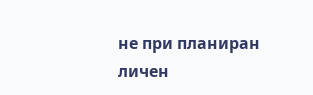не при планиран личен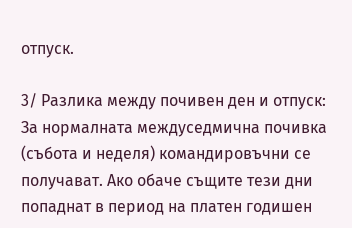отпуск.

3/ Разлика между почивен ден и отпуск: За нормалната междуседмична почивка (събота и неделя) командировъчни се получават. Ако обаче същите тези дни попаднат в период на платен годишен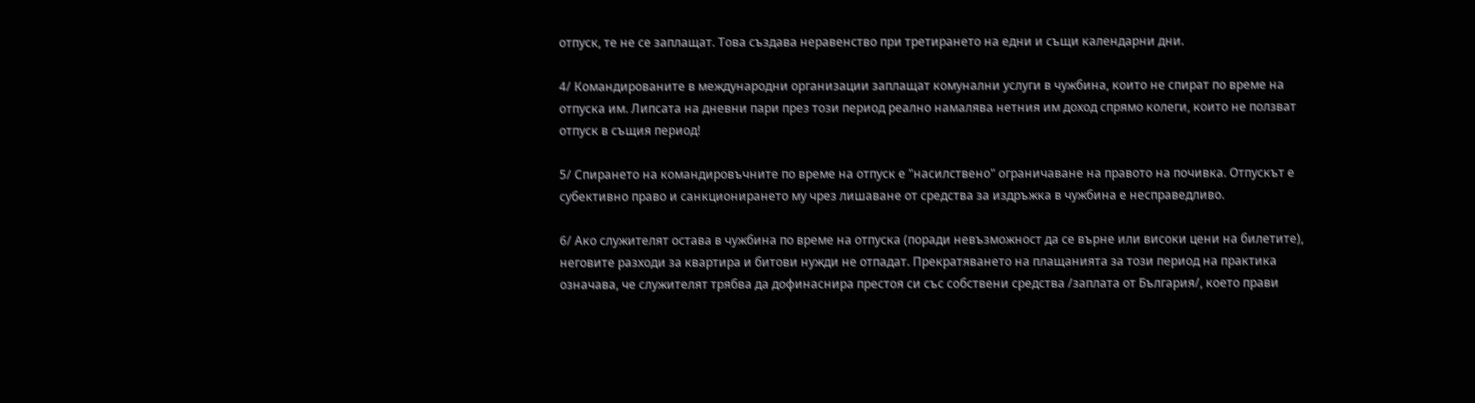отпуск, те не се заплащат. Това създава неравенство при третирането на едни и същи календарни дни.

4/ Командированите в международни организации заплащат комунални услуги в чужбина, които не спират по време на отпуска им. Липсата на дневни пари през този период реално намалява нетния им доход спрямо колеги, които не ползват отпуск в същия период!

5/ Спирането на командировъчните по време на отпуск е "насилствено" ограничаване на правото на почивка. Отпускът е субективно право и санкционирането му чрез лишаване от средства за издръжка в чужбина е несправедливо.

6/ Ако служителят остава в чужбина по време на отпуска (поради невъзможност да се върне или високи цени на билетите), неговите разходи за квартира и битови нужди не отпадат. Прекратяването на плащанията за този период на практика означава, че служителят трябва да дофинаснира престоя си със собствени средства /заплата от България/, което прави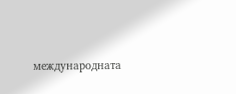международната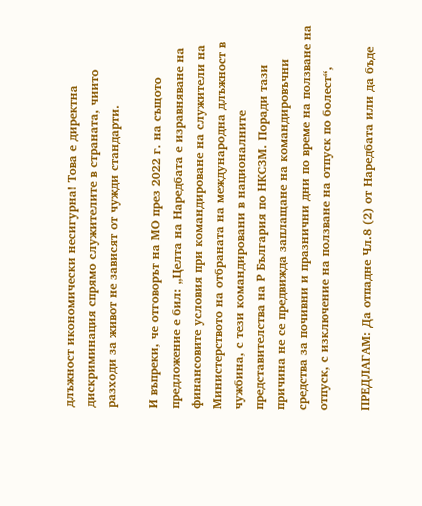длъжност икономически несигурна! Това е директна дискриминация спрямо служителите в страната, чиито разходи за живот не зависят от чужди стандарти.

И въпреки, че отговорът на МО през 2022 г. на същото предложение е бил: „Целта на Наредбата е изравняване на финансовите условия при командироване на служители на Министерството на отбраната на международна длъжност в чужбина, с тези командировани в националните представителства на Р България по НКСЗМ. Поради тази причина не се предвижда заплащане на командировъчни средства за почивни и празнични дни по време на ползване на отпуск, с изключение на ползване на отпуск по болест“,

ПРЕДЛАГАМ: Да отпадне Чл.8 (2) от Наредбата или да бъде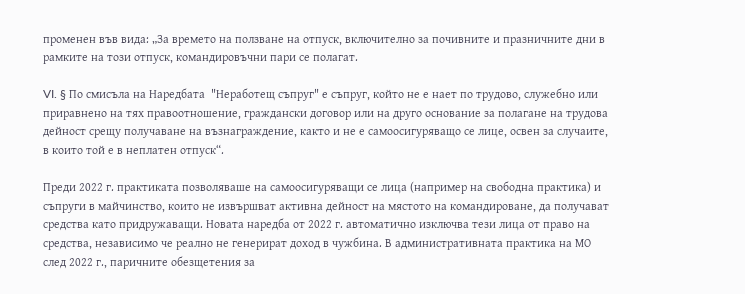променен във вида: „За времето на ползване на отпуск, включително за почивните и празничните дни в рамките на този отпуск, командировъчни пари се полагат.

VI. § По смисъла на Наредбата  "Неработещ съпруг" е съпруг, който не е нает по трудово, служебно или приравнено на тях правоотношение, граждански договор или на друго основание за полагане на трудова дейност срещу получаване на възнаграждение, както и не е самоосигуряващо се лице, освен за случаите, в които той е в неплатен отпуск“.

Преди 2022 г. практиката позволяваше на самоосигуряващи се лица (например на свободна практика) и съпруги в майчинство, които не извършват активна дейност на мястото на командироване, да получават средства като придружаващи. Новата наредба от 2022 г. автоматично изключва тези лица от право на средства, независимо че реално не генерират доход в чужбина. В административната практика на МО след 2022 г., паричните обезщетения за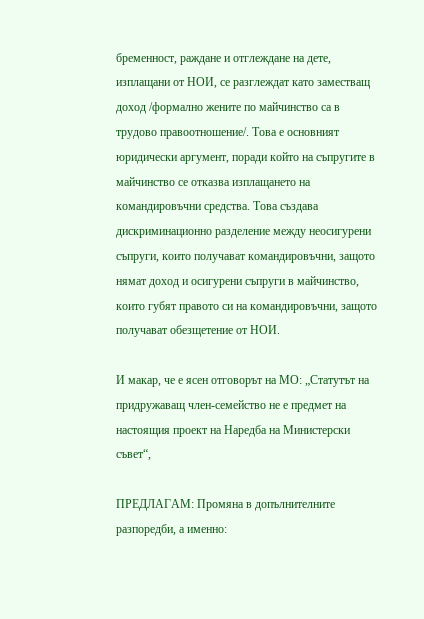бременност, раждане и отглеждане на дете, изплащани от НОИ, се разглеждат като заместващ доход /формално жените по майчинство са в трудово правоотношение/. Това е основният юридически аргумент, поради който на съпругите в майчинство се отказва изплащането на командировъчни средства. Това създава дискриминационно разделение между неосигурени съпруги, които получават командировъчни, защото нямат доход и осигурени съпруги в майчинство, които губят правото си на командировъчни, защото получават обезщетение от НОИ.

И макар, че е ясен отговорът на МО: „Статутът на придружаващ член-семейство не е предмет на настоящия проект на Наредба на Министерски съвет“,

ПРЕДЛАГАМ: Промяна в допълнителните разпоредби, а именно: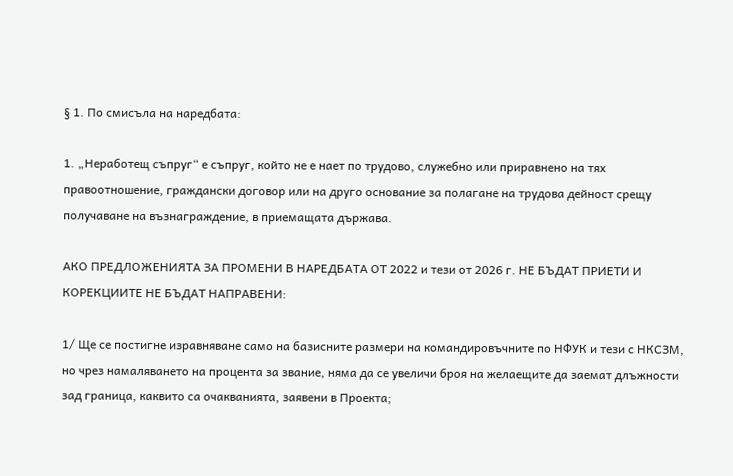§ 1. По смисъла на наредбата:

1. „Неработещ съпруг“ е съпруг, който не е нает по трудово, служебно или приравнено на тях правоотношение, граждански договор или на друго основание за полагане на трудова дейност срещу получаване на възнаграждение, в приемащата държава.

АКО ПРЕДЛОЖЕНИЯТА ЗА ПРОМЕНИ В НАРЕДБАТА ОТ 2022 и тези от 2026 г. НЕ БЪДАТ ПРИЕТИ И КОРЕКЦИИТЕ НЕ БЪДАТ НАПРАВЕНИ:

1/ Ще се постигне изравняване само на базисните размери на командировъчните по НФУК и тези с НКСЗМ, но чрез намаляването на процента за звание, няма да се увеличи броя на желаещите да заемат длъжности зад граница, каквито са очакванията, заявени в Проекта;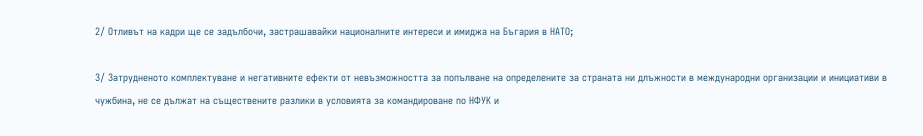2/ Отливът на кадри ще се задълбочи, застрашавайки националните интереси и имиджа на Бъгария в НАТО;

3/ Затрудненото комплектуване и негативните ефекти от невъзможността за попълване на определените за страната ни длъжности в международни организации и инициативи в чужбина, не се дължат на съществените разлики в условията за командироване по НФУК и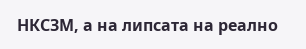НКСЗМ, а на липсата на реално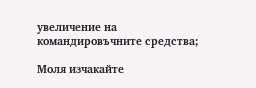увеличение на командировъчните средства;

Моля изчакайте